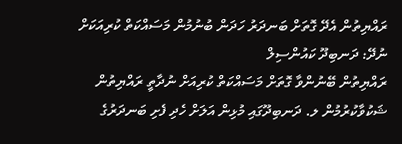ރައްޔިތުން އެދޭ ގޮތަށް ބަނދަރު ހަދަން ބުނުމުން މަސައްކަތް ކުރިއަކަށް ނުދޭ: ދަނބިދޫ ކައުންސިލް
ރައްޔިތުން ބޭނުންވާ ގޮތަށް މަސައްކަތް ކުރިއަށް ނުދާތީ ރައްޔިތުން ޝަކުވާކުރުމުން ލ. ދަނބިދޫގައި މުޅިން އަލަށް ހެދި ފެށި ބަނދަރުގެ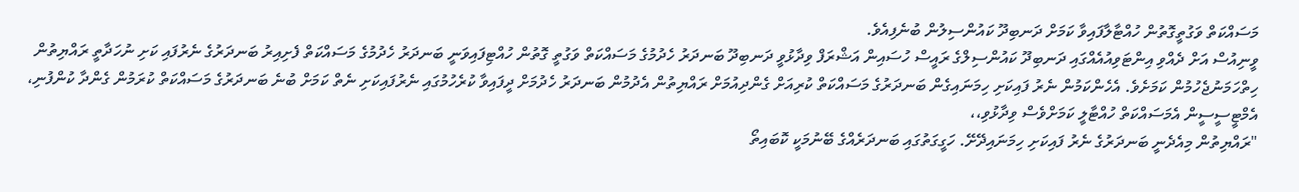މަސައްކަތް ވަގުތީގޮތުން ހުއްޓާލާފައިވާ ކަމަށް ދަނބިދޫ ކައުންސިލުން ބުނެފިއެވެ.
ވީނިއުސް އަށް ދެއްވި އިންޓަވިއުއެއްގައި ދަނބިދޫ ކައުންސިލްގެ ރައީސް ހުސައިން އަޝްރަފް ވިދާޅުވީ ދަނބިދޫ ބަނދަރު ހެދުމުގެ މަސައްކަތް ވަގުތީ ގޮތުން ހުއްޓިފައިވަނީ ބަނދަރު ހެދުމުގެ މަސައްކަތް ފެށިއިރު ބަނދަރުގެ ނެރުފައި ކަށި ނުހަދާތީ ރައްޔިތުން ހިތްހަމަނުޖެހުމުން ކަމަށެވެ. އެހެންކަމުން ނެރު ފައިކަށި ހިމަނައިގެން ބަނދަރުގެ މަސައްކަތް ކުރިއަށް ގެންދިއުމަށް ރައްޔިތުން އެދުމުން ބަނދަރު ހެދުމަށް ދީފައިވާ ކުރެހުމުގައި ނެރުފައިކަށި ނެތް ކަމަށް ބުނެ ބަނދަރުގެ މަސައްކަތް ކުރަމުން ގެންދާ ކުންފުނި، އެމްޓީސީސީން އެމަސައްކަތް ހުއްޓާލީ ކަމަށްވެސް ވިދާޅުވި،،
"ރައްޔިތުން މިއެދެނީ ބަނދަރުގެ ނެރު ފައިކަށި ހިމަނައިދޭށޭ. ހަގީގަތުގައި ބަނދަރެއްގެ ބޭނުމަކީ ކޮބައިތޯ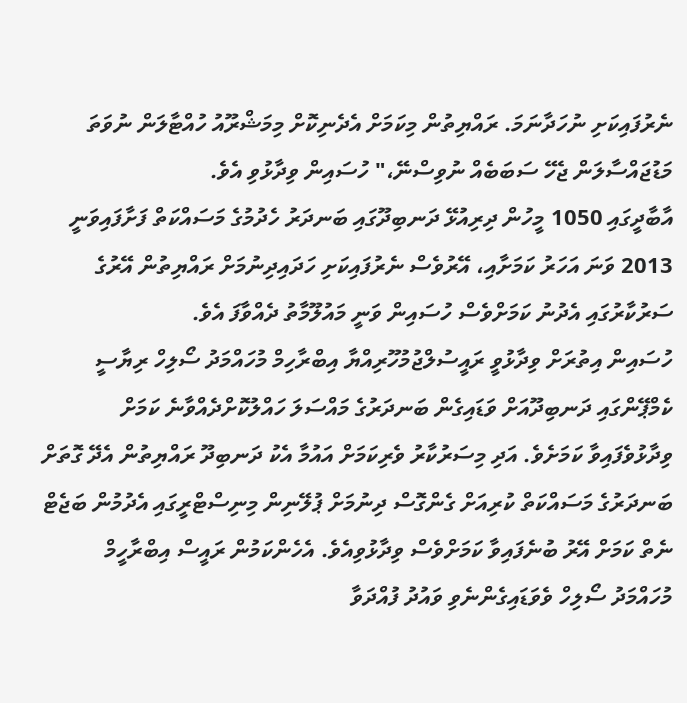ނެރުފައިކަށި ނުހަދާނަމަ. ރައްޔިތުން މިކަމަށް އެދެނިކޮށް މިމަޝްރޫއު ހުއްޓާލަން ނުވަތަ މަޑުޖައްސާލަން ޖެހޭ ސަބަބެއް ނުވިސްނޭ،" ހުސައިން ވިދާޅުވި އެވެ.
އާބާދީގައި 1050 މީހުން ދިރިއުޅޭ ދަނބިދޫގައި ބަނދަރު ހެދުމުގެ މަސައްކަތް ފަށާފައިވަނީ 2013 ވަނަ އަހަރު ކަމަށާއި، އޭރުވެސް ނެރުފައިކަށި ހަދައިދިނުމަށް ރައްޔިތުން އޭރުގެ ސަރުކާރުގައި އެދުނު ކަމަށްވެސް ހުސައިން ވަނީ މައުލޫމާތު ދެއްވާފަ އެވެ.
ހުސައިން އިތުރަށް ވިދާޅުވީ ރައީސުލްޖުމުހޫރިއްޔާ އިބްރާހިމް މުހައްމަދު ސޯލިހް ރިޔާސީ ކެމްޕޭންގައި ދަނބިދޫއަށް ވަޑައިގެން ބަނދަރުގެ މައްސަލަ ހައްލުކޮށްދެއްވާނެ ކަމަށް ވިދާޅުވެފައިވާ ކަމަށެވެ. އަދި މިސަރުކާރު ވެރިކަމަށް އައުމާ އެކު ދަނބިދޫ ރައްޔިތުން އެދޭ ގޮތަށް ބަނދަރުގެ މަސައްކަތް ކުރިއަށް ގެންގޮސް ދިނުމަށް ޕުލޭނިން މިނިސްޓްރީގައި އެދުމުން ބަޖެޓް ނެތް ކަމަށް އޭރު ބުނެފައިވާ ކަމަށްވެސް ވިދާޅުވިއެވެ. އެހެންކަމުން ރައީސް އިބްރާހީމް މުހައްމަދު ސޯލިހް ވެވަޑައިގެންނެވި ވައުދު ފުއްދަވާ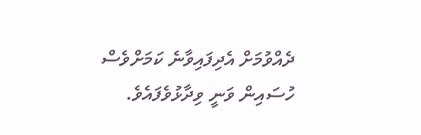ދެއްވުމަށް އެދިފައިވާނެ ކަމަށްވެސް ހުސައިން ވަނީ ވިދާޅުވެފައެވެ.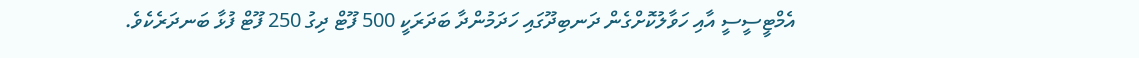އެމްޓީސީސީ އާއި ހަވާލުކޮށްގެން ދަނބިދޫގައި ހަދަމުންދާ ބަދަރަކީ 500 ފޫޓް ދިގު 250 ފޫޓް ފުޅާ ބަނދަރެކެވެ.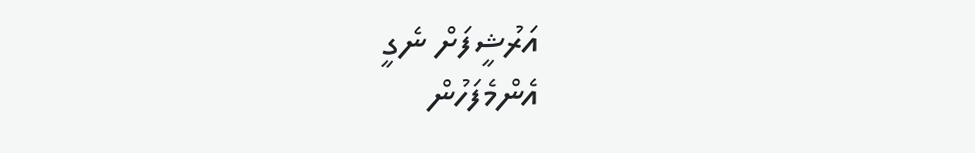އަރުޝީފަށް ނެގީ
އެންމެފަހުން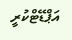އަޕްޑޭޓްކުރީ